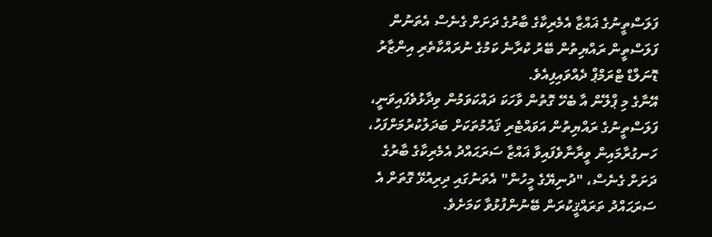ފަލަސްތީނުގެ ޣައްޒާ އެމެރިކާގެ ބާރުގެ ދަށަށް ގެނެސް އެތަނުން ފަލަސްތީން ރައްޔިތުން ބޭރު ކުރާނެ ކަމުގެ ނުރައްކާތެރި އިންޒާރު ޑޮނަލްޑް ޓްރަމްޕް ދެއްވައިފިއެވެ.
އޭނާގެ މި ޕްލޭން އާ ބެހޭ ގޮތުން ވާހަކަ ދައްކަވަމުން ވިދާޅުވެފައިވަނީ، ފަލަސްތީނުގެ ރައްޔިތުން އަވައްޓެރި ޤައުމުތަކަށް ބަދަލުކުރުމަށްފަހު، ހަނގުރާމައިން ވީރާނާވެފައިވާ ޣައްޒާ ސަރަޙައްދު އެމެރިކާގެ ބާރުގެ ދަށަށް ގެނެސް، "ދުނިޔޭގެ މީހުން" އެތަނުގައި ދިރިއުޅޭ ގޮތަށް އެ ސަރަޙައްދު ތަރައްޤީކުރަން ބޭނުންފުޅުވާ ކަމަށެވެ.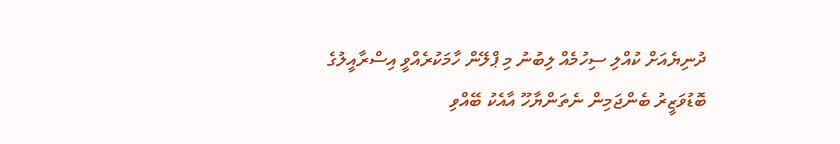ދުނިޔެއަށް ކުއްލި ސިހުމެއް ލިބުނު މި ޕްލޭން ހާމަކުރެއްވީ އިސްރާއީލުގެ ބޮޑުވަޒީރު ބެންޖަމިން ނެތަންޔާހޫ އާއެކު ބޭއްވި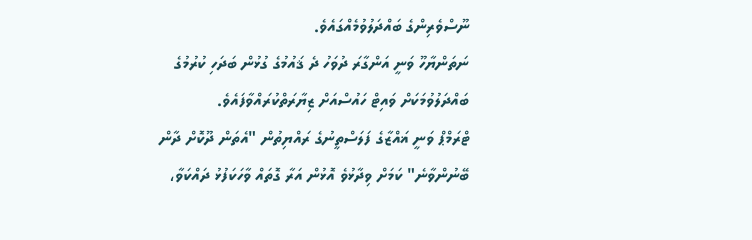ނޫސްވެރިންގެ ބައްދަލުވުމެއްގައެވެ.
ނަތަންޔާހޫ ވަނީ އަންގާރަ ދުވަހު ދެ ޤައުމުގެ ގުޅުން ބަދަހި ކުރުމުގެ ބައްދަލުވުމަކަށް ވައިޓް ހައުސްއަށް ޒިޔާރަތްކުރައްވާފައެވެ.
ޓްރަމްޕް ވަނީ ޣައްޒާގެ ފަލަސްތީނުގެ ރައްޔިތުން "އެތަން ދޫކޮށް ދާން ބޭނުންވާނެ" ކަމަށް ވިދާޅުވެ އޮޅުން އަރާ ގޮތައް ވާހަކަފުޅު ދައްކަވާ،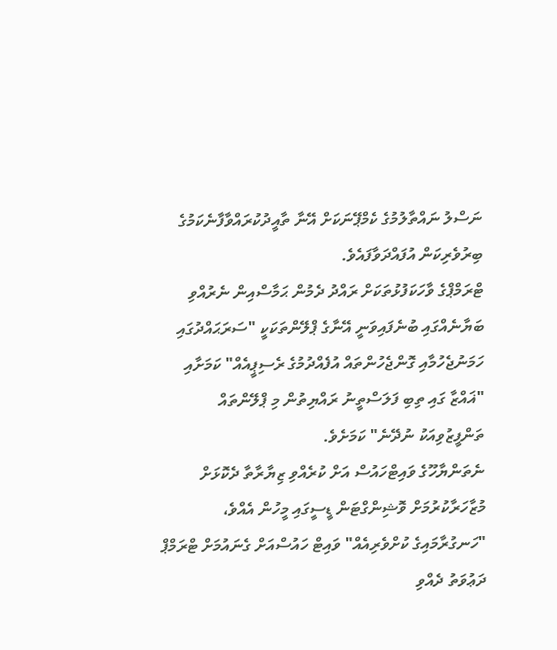ނަސްލު ނައްތާލުމުގެ ކެމްޕޭނަކަށް އޭނާ ތާއީދުކުރައްވާފާނެކަމުގެ ބިރުވެރިކަން އުފައްދަވާފައެވެ.
ޓްރަމްޕްގެ ވާހަކަފުޅުތަކަށް ރައްދު ދެމުން ޙަމާސްއިން ނެރުއްވި ބަޔާނެއްގައި ބުނެފައިވަނީ އޭނާގެ ޕްލޭންތަކަކީ "ސަރަޙައްދުގައި ހަމަނުޖެހުމާއި ގޮންޖެހުންތައް އުފެއްދުމުގެ ރެސިޕީއެއް" ކަމަށާއި "ޣައްޒާ ގައި ތިބި ފަލަސްތީނު ރައްޔިތުން މި ޕްލޭންތައް ތަންފީޒުވިއަކު ނުދޭނެ" ކަމަށެވެ.
ނެތަންޔާހޫގެ ވައިޓްހައުސް އަށް ކުރެއްވި ޒިޔާރާތާ ދެކޮޅަށް މުޒާހަރާކުރުމަށް ވޮޝިންގްޓަން ޑީސީގައި މީހުން އެއްވެ، "ހަނގުރާމައިގެ ކުށްވެރިއެއް" ވައިޓް ހައުސްއަށް ގެނައުމަށް ޓްރަމްޕް ދަޢުވަތު ދެއްވި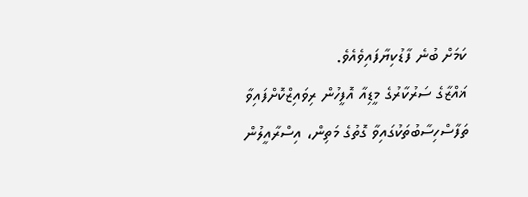ކަމަށް ބުނެ ފާޑުކިޔާފައިވެއެވެ.
ޣައްޒާގެ ސަރުކާރުގެ މީޑިއާ އޮފީހުން ރިވައިޒްކޮށްފައިވާ ތަފާސްހިސާބުތަކުގައިވާ ގޮތުގެ މަތިން، އިސްރާއީލުން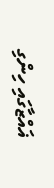ޣައްޒާގައި ހިންގި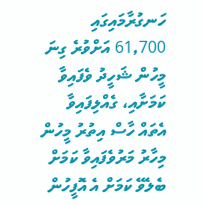ހަނގުރާމައިގައި 61,700 އަށްވުރެ ގިނަ މީހުން ޝަހީދު ވެފައިވާ ކަމަށާއި، ގެއްލިފައިވާ އެތައް ހާސް އިތުރު މީހުން މިހާރު މަރުވެފައިވާ ކަމަށް ބެލެވޭ ކަމަށް އެ އޮފީހުން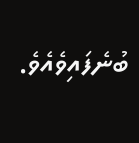ބުނެފައިވެއެވެ.